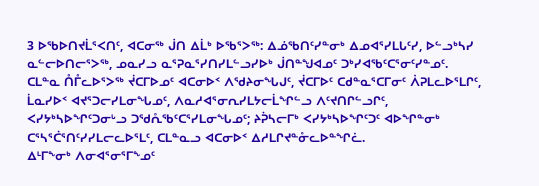3 ᐅᖃᐅᑎᔪᒫᕐᐸᑎᑦ, ᐊᑕᓂᖅ ᒎᑎ ᐃᒫᒃ ᐅᖃᕐᐳᖅ: ᐃᓅᖃᑎᑦᓯᓐᓂᒃ ᐃᓄᐊᕐᓯᒪᒐᑦᓯ, ᐅᓪᓗᒃᓴᓯ ᓇᓪᓕᐅᑎᓕᕐᐳᖅ, ᓄᓇᓯᓗ ᓇᕐᕈᓇᕐᓯᑎᓯᒪᓪᓗᓯᐅᒃ ᒎᑎᓐᖑᐊᓄᑦ ᑐᒃᓯᐊᖃᑦᑕᕐᓂᑦᓯᓐᓄᑦ.
ᑕᒪᓐᓇ ᑍᒤᓚᐅᕐᐳᖅ ᔫᑕᒥᐅᓄᑦ ᐊᑕᓂᐅᑉ ᐱᖁᔨᓂᖓᒍᑦ, ᔫᑕᒥᐅᑦ ᑕᑯᓐᓇᕐᑕᒥᓂᑦ ᐲᕈᒪᓚᐅᕐᒪᒋᑦ, ᒫᓇᓯᐅᑉ ᐊᔪᕐᑐᓕᓯᒪᓂᖓᓄᑦ, ᐱᓇᓱᐊᕐᓂᕆᓯᒪᔭᓕᒫᖏᓪᓗ ᐱᑦᔪᑎᒋᓪᓗᒋᑦ,
ᐸᓯᔭᒃᓴᐅᖏᑦᑐᓂᒡᓗ ᑐᖁᕅᖃᑦᑕᕐᓯᒪᓂᖓᓄᑦ; ᔨᕉᓴᓕᒥᒃ ᐸᓯᔭᒃᓴᐅᖏᑦᑐᑦ ᐊᐅᖏᓐᓂᒃ ᑕᕐᓴᕐᑖᕐᑎᑦᓯᓯᒪᓕᓚᐅᕐᒪᑦ, ᑕᒪᓐᓇᓗ ᐊᑕᓂᐅᑉ ᐃᓱᒪᒋᔪᓐᓁᓚᐅᓐᖏᓛ.
ᐃᒻᒥᖕᓂᒃ ᐱᓂᐊᕐᓂᕐᒥᖕᓄᑦ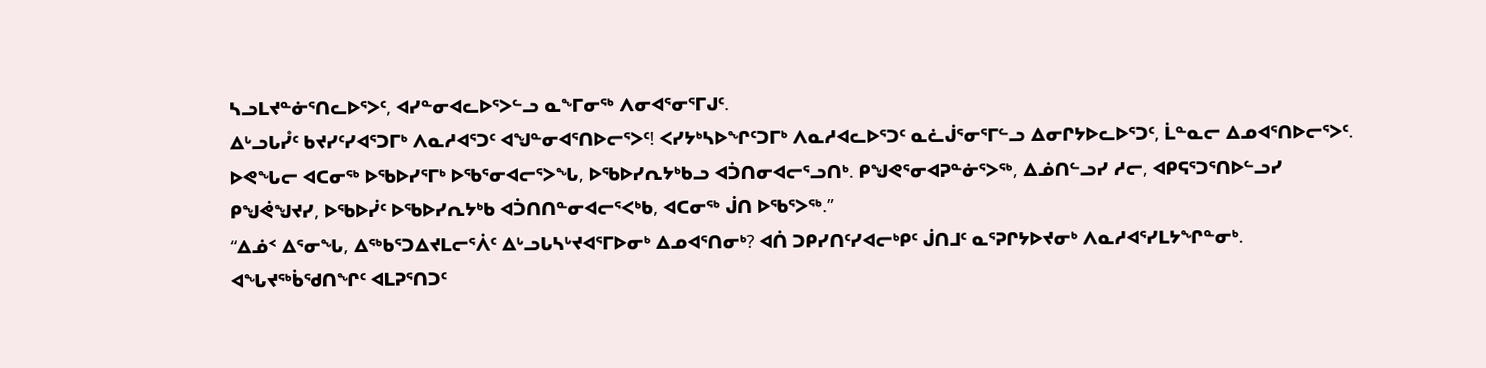ᓴᓗᒪᔪᓐᓃᕐᑎᓚᐅᕐᐳᑦ, ᐊᓯᓐᓂᐊᓚᐅᕐᐳᓪᓗ ᓇᖕᒥᓂᖅ ᐱᓂᐊᕐᓂᕐᒥᒍᑦ.
ᐃᒡᓗᒐᓮᑦ ᑲᔪᓯᑦᓯᐊᕐᑐᒥᒃ ᐱᓇᓱᐊᕐᑐᑦ ᐊᖑᓐᓂᐊᕐᑎᐅᓕᕐᐳᑦ! ᐸᓯᔭᒃᓴᐅᖏᑦᑐᒥᒃ ᐱᓇᓱᐊᓚᐅᕐᑐᑦ ᓇᓛᒎᕐᓂᕐᒥᓪᓗ ᐃᓂᒋᔭᐅᓚᐅᕐᑐᑦ, ᒫᓐᓇᓕ ᐃᓄᐊᕐᑎᐅᓕᕐᐳᑦ.
ᐅᕙᖓᓕ ᐊᑕᓂᖅ ᐅᖃᐅᓯᕐᒥᒃ ᐅᖃᕐᓂᐊᓕᕐᐳᖓ, ᐅᖃᐅᓯᕆᔭᒃᑲᓗ ᐊᑑᑎᓂᐊᓕᕐᓗᑎᒃ. ᑭᖑᕙᕐᓂᐊᕈᓐᓃᕐᐳᖅ, ᐃᓅᑎᓪᓗᓯ ᓱᓕ, ᐊᑭᕋᕐᑐᕐᑎᐅᓪᓗᓯ ᑭᖑᕚᖑᔪᓯ, ᐅᖃᐅᓰᑦ ᐅᖃᐅᓯᕆᔭᒃᑲ ᐊᑑᑎᑎᓐᓂᐊᓕᕐᐸᒃᑲ, ᐊᑕᓂᖅ ᒎᑎ ᐅᖃᕐᐳᖅ.”
“ᐃᓅᑉ ᐃᕐᓂᖓ, ᐃᖅᑲᕐᑐᐃᔪᒪᓕᕐᐲᑦ ᐃᒡᓗᒐᓴᒡᔪᐊᕐᒥᐅᓂᒃ ᐃᓄᐊᕐᑎᓂᒃ? ᐊᑏ ᑐᑭᓯᑎᑦᓯᐊᓕᒃᑭᑦ ᒎᑎᒧᑦ ᓇᕐᕈᒋᔭᐅᔪᓂᒃ ᐱᓇᓱᐊᕐᓯᒪᔭᖏᓐᓂᒃ.
ᐊᖓᔪᖅᑳᖁᑎᖏᑦ ᐊᒪᕈᕐᑎᑐᑦ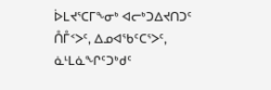ᐆᒪᔪᕐᑕᒥᖕᓂᒃ ᐊᓕᒃᑐᐃᔪᑎᑐᑦ ᑍᒤᑉᐳᑦ, ᐃᓄᐊᖃᑦᑕᕐᐳᑦ, ᓈᒻᒪᓈᖏᑦᑐᒃᑯᑦ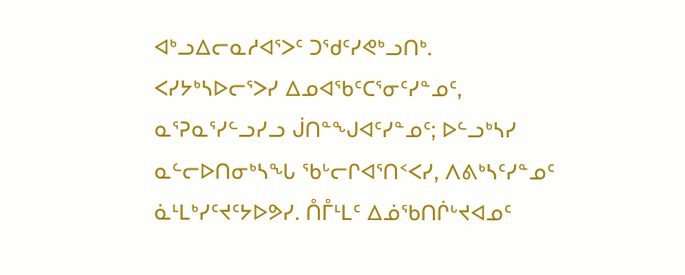ᐊᒃᓗᐃᓕᓇᓱᐊᕐᐳᑦ ᑐᖁᑦᓯᕙᒃᓗᑎᒃ.
ᐸᓯᔭᒃᓴᐅᓕᕐᐳᓯ ᐃᓄᐊᖃᑦᑕᕐᓂᑦᓯᓐᓄᑦ, ᓇᕐᕈᓇᕐᓯᓪᓗᓯᓗ ᒎᑎᓐᖑᐊᑦᓯᓐᓄᑦ; ᐅᓪᓗᒃᓴᓯ ᓇᓪᓕᐅᑎᓂᒃᓴᖓ ᖃᒡᓕᒋᐊᕐᑎᑉᐸᓯ, ᐱᕕᒃᓴᑦᓯᓐᓄᑦ ᓈᒻᒪᒃᓯᑦᔪᑦᔭᐅᕗᓯ. ᑍᒤᒻᒪᑦ ᐃᓅᖃᑎᒌᒡᔪᐊᓄᑦ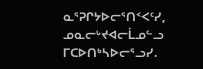ᓇᕐᕈᒋᔭᐅᓕᕐᑎᑉᐸᑦᓯ, ᓄᓇᓕᒡᔪᐊᓕᒫᓄᓪᓗ ᒥᑕᐅᑎᒃᓴᐅᓕᕐᓗᓯ.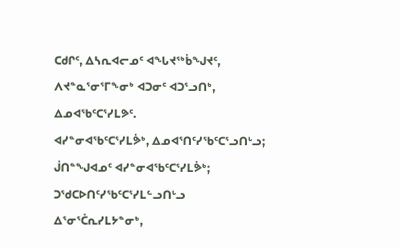ᑕᑯᒋᑦ, ᐃᓴᕆᐊᓕᓄᑦ ᐊᖓᔪᖅᑳᖑᔪᑦ, ᐱᔪᓐᓇᕐᓂᕐᒥᖕᓂᒃ ᐊᑐᓂᑦ ᐊᑐᕐᓗᑎᒃ, ᐃᓄᐊᖃᑦᑕᕐᓯᒪᕗᑦ.
ᐊᓯᓐᓂᐊᖃᑦᑕᕐᓯᒪᕘᒃ, ᐃᓄᐊᕐᑎᑦᓯᖃᑦᑕᕐᓗᑎᒡᓗ; ᒎᑎᓐᖑᐊᓄᑦ ᐊᓯᓐᓂᐊᖃᑦᑕᕐᓯᒪᕘᒃ; ᑐᖁᑕᐅᑎᑦᓯᖃᑦᑕᕐᓯᒪᓪᓗᑎᒡᓗ ᐃᕐᓂᕐᑖᕆᓯᒪᔭᓐᓂᒃ,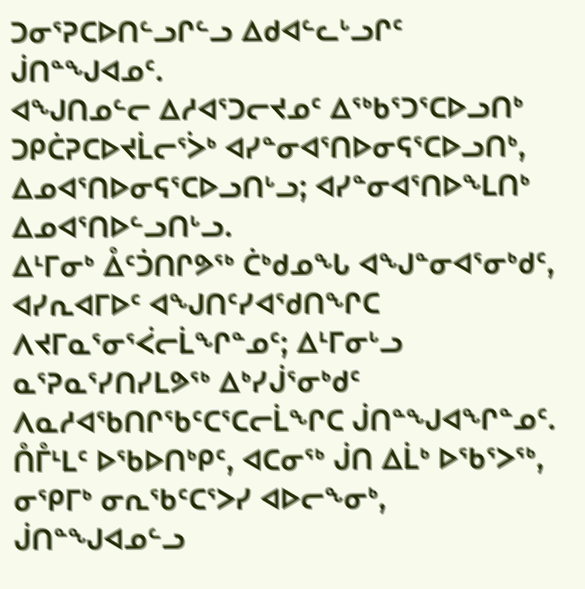ᑐᓂᕐᕈᑕᐅᑎᓪᓗᒋᓪᓗ ᐃᑯᐊᓪᓚᒡᓗᒋᑦ ᒎᑎᓐᖑᐊᓄᑦ.
ᐊᖑᑎᓄᓪᓕ ᐃᓱᐊᕐᑐᓕᔪᓄᑦ ᐃᖅᑲᕐᑐᕐᑕᐅᓗᑎᒃ ᑐᑭᑖᕈᑕᐅᔪᒫᓕᕐᐴᒃ ᐊᓯᓐᓂᐊᕐᑎᐅᓂᕋᕐᑕᐅᓗᑎᒃ, ᐃᓄᐊᕐᑎᐅᓂᕋᕐᑕᐅᓗᑎᒡᓗ; ᐊᓯᓐᓂᐊᕐᑎᐅᖕᒪᑎᒃ ᐃᓄᐊᕐᑎᐅᓪᓗᑎᒡᓗ.
ᐃᒻᒥᓂᒃ ᐂᑦᑑᑎᒋᕗᖅ ᑖᒃᑯᓄᖓ ᐊᖑᓐᓂᐊᕐᓂᒃᑯᑦ, ᐊᓯᕆᐊᒥᐅᑦ ᐊᖑᑎᑦᓯᐊᖁᑎᖏᑕ ᐱᔪᒥᓇᕐᓂᕐᐹᓕᒫᖏᓐᓄᑦ; ᐃᒻᒥᓂᒡᓗ ᓇᕐᕈᓇᕐᓯᑎᓯᒪᕗᖅ ᐃᒃᓯᒎᕐᓂᒃᑯᑦ ᐱᓇᓱᐊᖃᑎᒋᖃᑦᑕᕐᑕᓕᒫᖏᑕ ᒎᑎᓐᖑᐊᖏᓐᓄᑦ.
ᑍᒤᒻᒪᑦ ᐅᖃᐅᑎᒃᑭᑦ, ᐊᑕᓂᖅ ᒎᑎ ᐃᒫᒃ ᐅᖃᕐᐳᖅ, ᓂᕿᒥᒃ ᓂᕆᖃᑦᑕᕐᐳᓯ ᐊᐅᓕᖕᓂᒃ, ᒎᑎᓐᖑᐊᓄᓪᓗ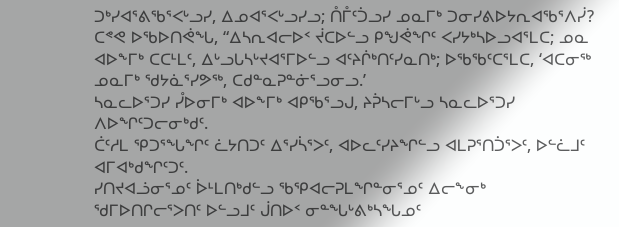ᑐᒃᓯᐊᕐᕕᖃᕐᐸᒡᓗᓯ, ᐃᓄᐊᕐᐸᒡᓗᓯᓗ; ᑍᒤᑦᑑᓗᓯ ᓄᓇᒥᒃ ᑐᓂᓯᕕᐅᔭᕆᐊᖃᕐᐱᓰ?
ᑕᕝᕙ ᐅᖃᐅᑎᕚᖓ, “ᐃᓴᕆᐊᓕᐅᑉ ᔫᑕᐅᓪᓗ ᑭᖑᕚᖏᑦ ᐸᓯᔭᒃᓴᐅᓗᐊᕐᒪᑕ; ᓄᓇ ᐊᐅᖕᒥᒃ ᑕᑕᒻᒪᑦ, ᐃᒡᓗᒐᓴᒡᔪᐊᕐᒥᐅᓪᓗ ᐊᑦᔨᒌᒃᑎᑦᓯᓇᑎᒃ; ᐅᖃᖃᑦᑕᕐᒪᑕ, ‘ᐊᑕᓂᖅ ᓄᓇᒥᒃ ᖁᔭᓈᕐᓯᕗᖅ, ᑕᑯᓐᓇᕈᓐᓃᕐᓗᓂᓗ.’
ᓴᓇᓚᐅᕐᑐᓯ ᓮᐅᓂᒥᒃ ᐊᐅᖕᒥᒃ ᐊᑭᖃᕐᓗᒍ, ᔨᕉᓴᓕᒥᒡᓗ ᓴᓇᓚᐅᕐᑐᓯ ᐱᐅᖏᑦᑐᓕᓂᒃᑯᑦ.
ᑖᑦᓱᒪ ᕿᑐᕐᖓᖏᑦ ᓛᔭᑎᑐᑦ ᐃᕐᓯᓵᕐᐳᑦ, ᐊᐅᓚᑦᓯᔨᖏᓪᓗ ᐊᒪᕈᕐᑎᑑᕐᐳᑦ, ᐅᓪᓛᒧᑦ ᐊᒥᐊᒃᑯᖏᑦᑐᑦ.
ᓯᑎᔪᐊᓘᓂᕐᓄᑦ ᐆᒻᒪᑎᒃᑯᓪᓗ ᖃᕿᐊᓕᕈᒪᖏᓐᓂᕐᓄᑦ ᐃᓕᖕᓂᒃ ᖁᒥᐅᑎᒋᓕᕐᐳᑎᑦ ᐅᓪᓗᒧᑦ ᒎᑎᐅᑉ ᓂᓐᖓᒡᕕᒃᓴᖓᓄᑦ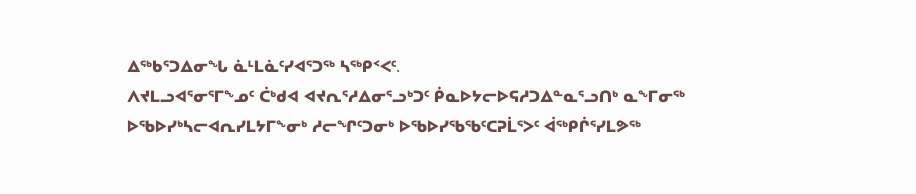ᐃᖅᑲᕐᑐᐃᓂᖓ ᓈᒻᒪᓈᑦᓯᐊᕐᑐᖅ ᓴᖅᑭᑉᐸᑦ.
ᐱᔪᒪᓗᐊᕐᓂᕐᒥᖕᓄᑦ ᑖᒃᑯᐊ ᐊᔪᕆᕐᓱᐃᓂᕐᓗᒃᑐᑦ ᑮᓇᐅᔭᓕᐅᕋᓱᑐᐃᓐᓇᕐᓗᑎᒃ ᓇᖕᒥᓂᖅ ᐅᖃᐅᓯᒃᓴᓕᐊᕆᓯᒪᔭᒥᖕᓂᒃ ᓱᓕᖏᑦᑐᓂᒃ ᐅᖃᐅᓯᖃᖃᑦᑕᕈᒫᕐᐳᑦ ᐋᖅᑭᒌᕐᓯᒪᕗᖅ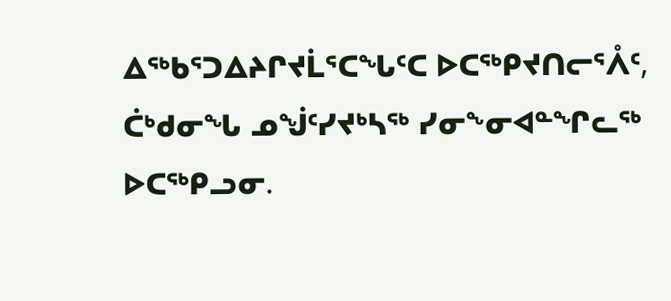ᐃᖅᑲᕐᑐᐃᔨᒋᔪᒫᕐᑕᖓᑦᑕ ᐅᑕᖅᑭᔪᑎᓕᕐᐰᑦ, ᑖᒃᑯᓂᖓ ᓄᖒᑦᓯᔪᒃᓴᖅ ᓯᓂᖕᓂᐊᓐᖏᓚᖅ ᐅᑕᖅᑭᓗᓂ.